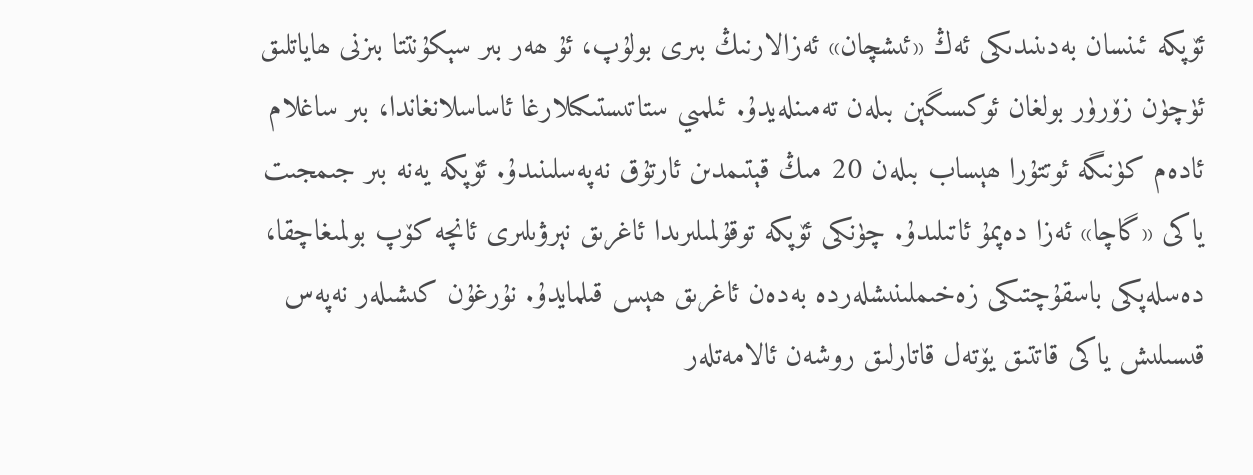ئۆپكە ئىنسان بەدىنىدىكى ئەڭ «ئىشچان» ئەزالارنىڭ بىرى بولۇپ، ئۇ ھەر بىر سېكۇنتتا بىزنى ھاياتلىق ئۈچۈن زۆرۈر بولغان ئوكسىگېن بىلەن تەمىنلەيدۇ. ئىلمىي ستاتىستىكىلارغا ئاساسلانغاندا، بىر ساغلام ئادەم كۈنىگە ئوتتۇرا ھېساب بىلەن 20 مىڭ قېتىمدىن ئارتۇق نەپەسلىنىدۇ. ئۆپكە يەنە بىر جىمجىت ياكى «گاچا» ئەزا دەپمۇ ئاتىلىدۇ. چۈنكى ئۆپكە توقۇلمىلىرىدا ئاغرىق نېرۋىلىرى ئانچە كۆپ بولمىغاچقا، دەسلەپكى باسقۇچتىكى زەخىملىنىشلەردە بەدەن ئاغرىق ھېس قىلمايدۇ. نۇرغۇن كىشىلەر نەپەس قىسىلىش ياكى قاتتىق يۆتەل قاتارلىق روشەن ئالامەتلەر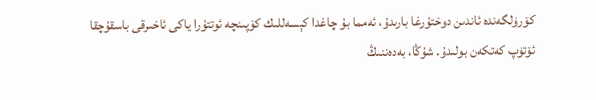كۆرۈلگەندە ئاندىن دوختۇرغا بارىدۇ، ئەمما بۇ چاغدا كېسەللىك كۆپىنچە ئوتتۇرا ياكى ئاخىرقى باسقۇچقا ئۆتۈپ كەتكەن بولىدۇ. شۇڭا، بەدەننىڭ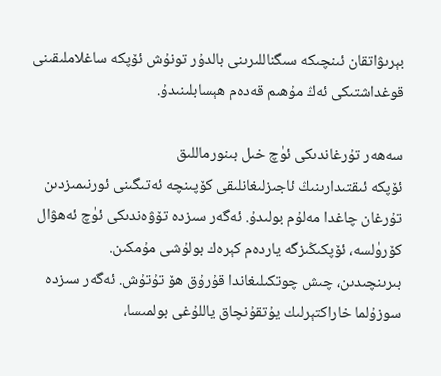بېرىۋاتقان ئىنچىكە سىگناللىرىنى بالدۇر تونۇش ئۆپكە ساغلاملىقىنى قوغداشتىكى ئەڭ مۇھىم قەدەم ھېسابلىنىدۇ.

سەھەر تۇرغاندىكى ئۈچ خىل بىنورماللىق
ئۆپكە ئىقتىدارىنىڭ ئاجىزلىغانلىقى كۆپىنچە ئەتىگىنى ئورنىمىزدىن تۇرغان چاغدا مەلۇم بولىدۇ. ئەگەر سىزدە تۆۋەندىكى ئۈچ ئەھۋال كۆرۈلسە، ئۆپكىڭىزگە ياردەم كېرەك بولۇشى مۇمكىن.
بىرىنچىدىن، چىش چوتكىلىغاندا قۇرۇق ھۆ تۇتۇش. ئەگەر سىزدە سوزۇلما خاراكتېرلىك يۇتقۇنچاق ياللۇغى بولمىسا،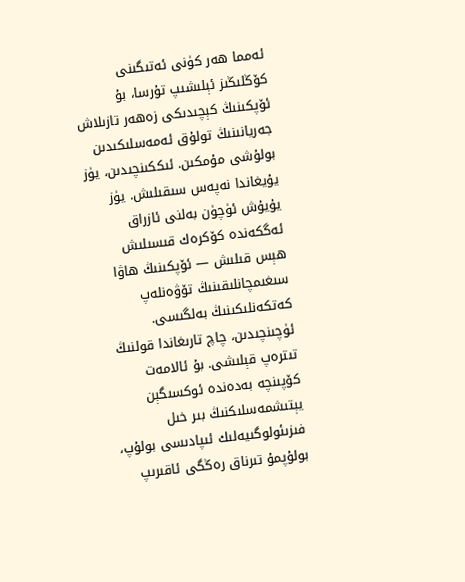ئەمما ھەر كۈنى ئەتىگىنى كۆڭلىڭىز ئېلىشىپ تۇرسا، بۇ ئۆپكىنىڭ كېچىدىكى زەھەر تازىلاش جەريانىنىڭ تولۇق ئەمەسلىكىدىن بولۇشى مۇمكىن. ئىككىنچىدىن، يۈز يۇيغاندا نەپەس سىقىلىش. يۈز يۇيۇش ئۈچۈن بەلنى ئازراق ئەگكەندە كۆكرەك قىسىلىش ھېس قىلىش — ئۆپكىنىڭ ھاۋا سىغىمچانلىقىنىڭ تۆۋەنلەپ كەتكەنلىكىنىڭ بەلگىسى. ئۈچىنچىدىن، چاچ تارىغاندا قولنىڭ تىترەپ قېلىشى. بۇ ئالامەت كۆپىنچە بەدەندە ئوكسىگېن يېتىشمەسلىكنىڭ بىر خىل فىزىئولوگىيەلىك ئىپادىسى بولۇپ، بولۇپمۇ تىرناق رەڭگى ئاقىرىپ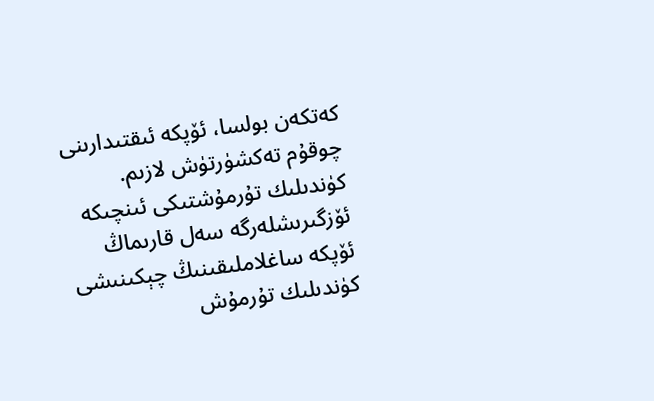كەتكەن بولسا، ئۆپكە ئىقتىدارىنى چوقۇم تەكشۈرتۈش لازىم.
كۈندىلىك تۇرمۇشتىكى ئىنچىكە ئۆزگىرىشلەرگە سەل قارىماڭ
ئۆپكە ساغلاملىقىنىڭ چېكىنىشى كۈندىلىك تۇرمۇش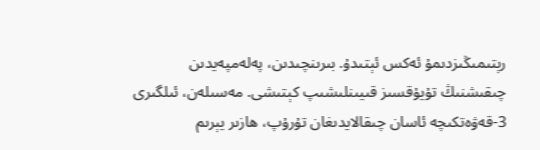رېتىمىڭىزدىمۇ ئەكس ئېتىدۇ. بىرىنچىدىن، پەلەمپەيدىن چىقىشنىڭ تۇيۇقسىز قىيىنلىشىپ كېتىشى. مەسىلەن، ئىلگىرى 3-قەۋەتكىچە ئاسان چىقالايدىغان تۇرۇپ، ھازىر يېرىم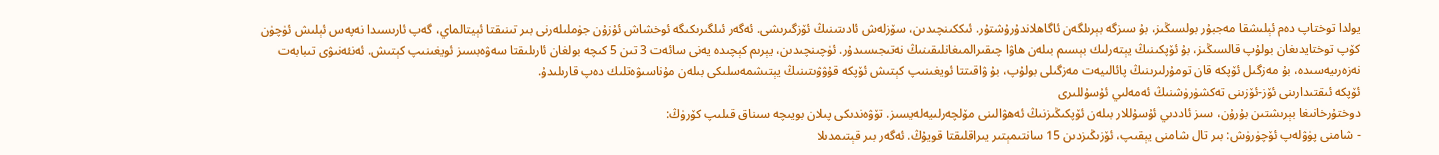يولدا توختاپ دەم ئېلىشقا مەجبۇر بولسىڭىز، بۇ سىزگە بېرىلگەن ئاگاھلاندۇرۇشتۇر. ئىككىنچىدىن، سۆزلەش ئادىتىنىڭ ئۆزگىرىشى. ئەگەر ئىلگىرىكىگە ئوخشاش ئۇزۇن جۈملىلەرنى بىر تىنىقتا ئېيتالماي، گەپ ئارىسىدا نەپەس ئېلىش ئۈچۈن كۆپ توختايدىغان بولۇپ قالسىڭىز، بۇ ئۆپكىنىڭ يېتەرلىك بېسىم بىلەن ھاۋا چىقىرالمىغانلىقىنىڭ نەتىجىسىدۇر. ئۈچىنچىدىن، يېرىم كېچىدە يەنى سائەت 3 تىن 5 كىچە بولغان ئارىلىقتا سەۋەبسىز ئويغىنىپ كېتىش. ئەنئەنىۋى تىبابەت نەزەرىيەسىدە، بۇ مەزگىل ئۆپكە قان تومۇرلىرىنىڭ پائالىيەت مەزگىلى بولۇپ، بۇ ۋاقىتتا ئويغىنىپ كېتىش ئۆپكە قۇۋۋىتىنىڭ يېتىشمەسلىكى بىلەن مۇناسىۋەتلىك دەپ قارىلىدۇ.
ئۆپكە ئىقتىدارىنى ئۆز-ئۆزىنى تەكشۈرۈشنىڭ ئەمەلىي ئۇسۇللىرى
دوختۇرخانىغا بېرىشتىن بۇرۇن، سىز ئاددىي ئۇسۇللار بىلەن ئۆپكىڭىزنىڭ ئەھۋالىنى مۆلچەرلىيەلەيسىز. تۆۋەندىكى پىلان بويىچە سىناق قىلىپ كۆرۈڭ:
- شامنى پۈۋلەپ ئۆچۈرۈش: بىر تال شامنى يېقىپ، ئۆزىڭىزدىن 15 سانتىمېتىر يىراقلىقتا قويۇڭ. ئەگەر بىر قېتىمدىلا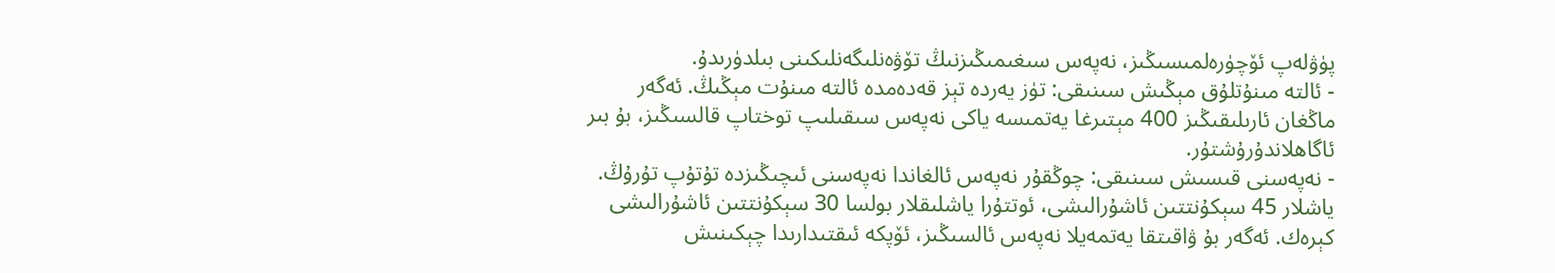پۈۋلەپ ئۆچۈرەلمىسىڭىز، نەپەس سىغىمىڭىزنىڭ تۆۋەنلىگەنلىكىنى بىلدۈرىدۇ.
- ئالتە مىنۇتلۇق مېڭىش سىنىقى: تۈز يەردە تېز قەدەمدە ئالتە مىنۇت مېڭىڭ. ئەگەر ماڭغان ئارىلىقىڭىز 400 مېتىرغا يەتمىسە ياكى نەپەس سىقىلىپ توختاپ قالسىڭىز، بۇ بىر ئاگاھلاندۇرۇشتۇر.
- نەپەسنى قىسىش سىنىقى: چوڭقۇر نەپەس ئالغاندا نەپەسنى ئىچىڭىزدە تۇتۇپ تۇرۇڭ. ياشلار 45 سېكۇنتتىن ئاشۇرالىشى، ئوتتۇرا ياشلىقلار بولسا 30 سېكۇنتتىن ئاشۇرالىشى كېرەك. ئەگەر بۇ ۋاقىتقا يەتمەيلا نەپەس ئالسىڭىز، ئۆپكە ئىقتىدارىدا چېكىنىش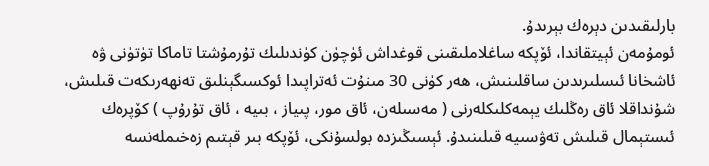بارلىقىدىن دېرەك بېرىدۇ.
ئومۇمەن ئېيتقاندا، ئۆپكە ساغلاملىقىنى قوغداش ئۈچۈن كۈندىلىك تۇرمۇشتا تاماكا تۈتۈنى ۋە ئاشخانا ئىسلىرىدىن ساقلىنىش، ھەر كۈنى 30 مىنۇت ئەتراپىدا ئوكسىگېنلىق تەنھەرىكەت قىلىش، شۇنداقلا ئاق رەڭلىك يېمەكلىكلەرنى ( مەسىلەن، ئاق مور، پىياز ، بىيە ، ئاق تۇرۇپ ) كۆپرەك ئىستېمال قىلىش تەۋسىيە قىلىنىدۇ. ئېسىڭىزدە بولسۇنكى، ئۆپكە بىر قېتىم زەخىملەنسە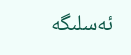ئەسلىگە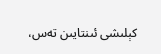كېلىشى ئىنتايىن تەس،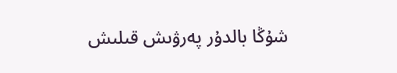شۇڭا بالدۇر پەرۋىش قىلىش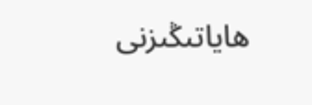ھاياتىڭىزنى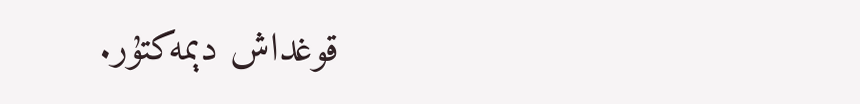قوغداش دېمەكتۇر.